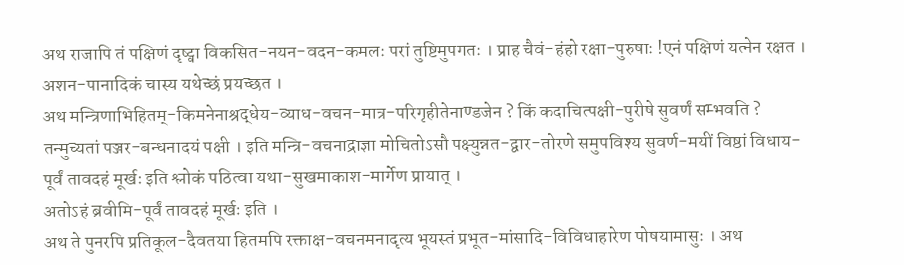अथ राजापि तं पक्षिणं दृष्ट्वा विकसित-नयन-वदन-कमलः परां तुष्टिमुपगतः । प्राह चैवं-हंहो रक्षा-पुरुषाः !एनं पक्षिणं यत्नेन रक्षत । अशन-पानादिकं चास्य यथेच्छं प्रयच्छत ।
अथ मन्त्रिणाभिहितम्-किमनेनाश्रद्धेय-व्याध-वचन-मात्र-परिगृहीतेनाण्डजेन ? किं कदाचित्पक्षी-पुरीषे सुवर्णं सम्भवति ? तन्मुच्यतां पञ्जर-बन्धनादयं पक्षी । इति मन्त्रि-वचनाद्राज्ञा मोचितोऽसौ पक्ष्युन्नत-द्वार-तोरणे समुपविश्य सुवर्ण-मयीं विष्ठां विधाय-पूर्वं तावदहं मूर्खः इति श्लोकं पठित्वा यथा-सुखमाकाश-मार्गेण प्रायात् ।
अतोऽहं ब्रवीमि-पूर्वं तावदहं मूर्खः इति ।
अथ ते पुनरपि प्रतिकूल-दैवतया हितमपि रक्ताक्ष-वचनमनादृत्य भूयस्तं प्रभूत-मांसादि-विविधाहारेण पोषयामासुः । अथ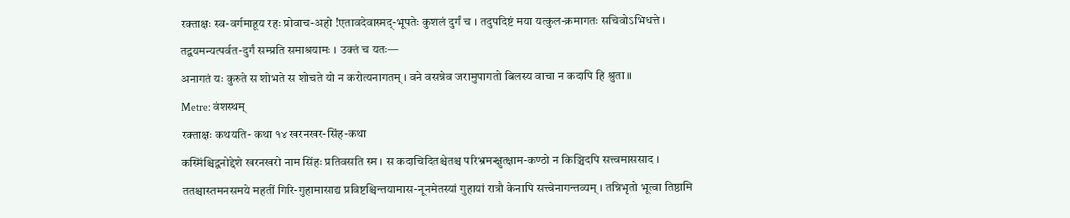रक्ताक्षः स्व-वर्गमाहूय रहः प्रोवाच-अहो !एतावदेवास्मद्-भूपतेः कुशलं दुर्गं च । तदुपदिष्टं मया यत्कुल-क्रमागतः सचिवोऽभिधत्ते । तद्वयमन्यत्पर्वत-दुर्गं सम्प्रति समाश्रयामः । उक्तं च यतः—
अनागतं यः कुरुते स शोभते स शोचते यो न करोत्यनागतम् । वने वसन्नेव जरामुपागतो बिलस्य वाचा न कदापि हि श्रुता ॥
Metre: वंशस्थम्
रक्ताक्षः कथयति- कथा १४ खरनखर-सिंह-कथा
कस्मिंश्चिद्वनोद्देशे खरनखरो नाम सिंहः प्रतिवसति स्म । स कदाचिदितश्चेतश्च परिभ्रमन्क्षुत्क्षाम-कण्ठो न किञ्चिदपि सत्त्वमाससाद । ततश्चास्तमनसमये महतीं गिरि-गुहामासाद्य प्रविष्टश्चिन्तयामास-नूनमेतस्यां गुहायां रात्रौ केनापि सत्त्वेनागन्तव्यम् । तन्निभृतो भूत्वा तिष्ठामि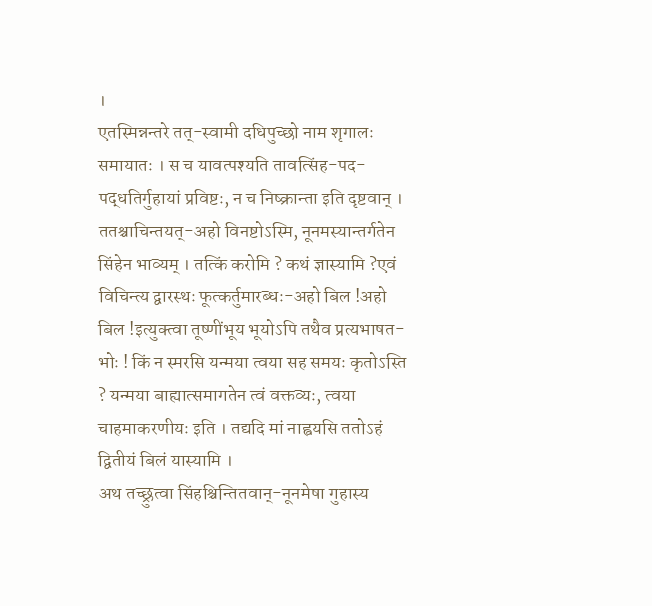।
एतस्मिन्नन्तरे तत्-स्वामी दधिपुच्छो नाम शृगालः समायातः । स च यावत्पश्यति तावत्सिंह-पद-पद्धतिर्गुहायां प्रविष्टः, न च निष्क्रान्ता इति दृष्टवान् । ततश्चाचिन्तयत्-अहो विनष्टोऽस्मि, नूनमस्यान्तर्गतेन सिंहेन भाव्यम् । तत्किं करोमि ? कथं ज्ञास्यामि ?एवं विचिन्त्य द्वारस्थः फूत्कर्तुमारब्धः-अहो बिल !अहो बिल !इत्युक्त्वा तूष्णींभूय भूयोऽपि तथैव प्रत्यभाषत-भोः ! किं न स्मरसि यन्मया त्वया सह समयः कृतोऽस्ति ? यन्मया बाह्यात्समागतेन त्वं वक्तव्यः, त्वया चाहमाकरणीयः इति । तद्यदि मां नाह्वयसि ततोऽहं द्वितीयं बिलं यास्यामि ।
अथ तच्छ्रुत्वा सिंहश्चिन्तितवान्-नूनमेषा गुहास्य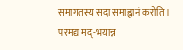समागतस्य सदा समाह्वानं करोति । परमद्य मद्-भयान्न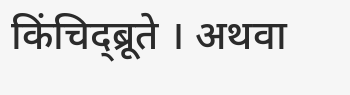किंचिद्ब्रूते । अथवा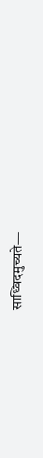साध्विदमुच्यते—